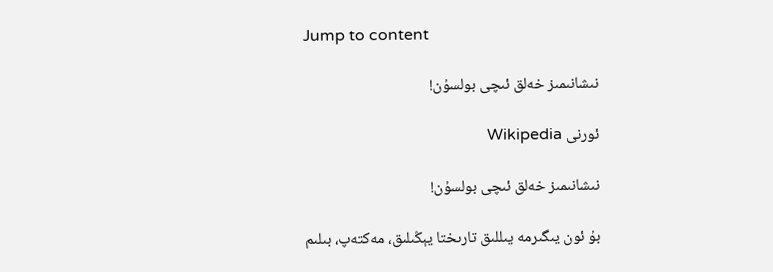Jump to content

نىشانىمىز خەلق ئىچى بولسۇن!

ئورنى Wikipedia

نىشانىمىز خەلق ئىچى بولسۇن!

بۇ ئون يىگىرمە يىللىق تارىختا يېڭىلىق، مەكتەپ، بىلىم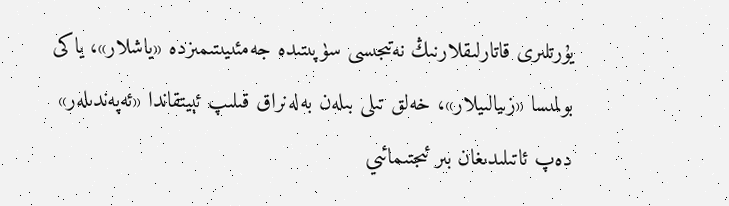يۇرتلىرى قاتارلىقلارنىڭ نەتىجىسى سۈپىتىدە جەمئىيىتىمىزدە «ياشلار»، ياكى بولمىسا «زىيالىيلار»، خەلق تىلى بىلەن بەلەنراق قىلىپ ئېيتقاندا «ئەپەندىلەر» دەپ ئاتىلىدىغان بىر ئىجتىمائىي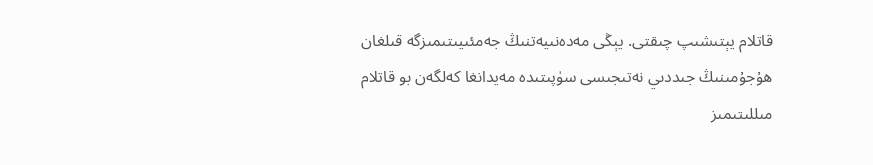قاتلام يېتىشىپ چىقتى. يېڭى مەدەنىيەتنىڭ جەمئىيىتىمىزگە قىلغان ھۇجۇمىنىڭ جىددىي نەتىجىسى سۈپىتىدە مەيدانغا كەلگەن بو قاتلام مىللىتىمىز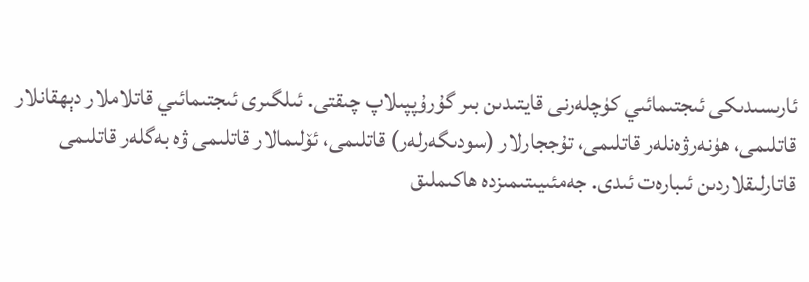ئارىسىدىكى ئىجتىمائىي كۈچلەرنى قايتىدىن بىر گۇرۇپپىلاپ چىقتى. ئىلگىرى ئىجتىمائىي قاتلاملار دېھقانلار قاتلىمى، ھۈنەرۋەنلەر قاتلىمى، تۇججارلار (سودىگەرلەر) قاتلىمى، ئۆلىمالار قاتلىمى ۋە بەگلەر قاتلىمى قاتارلىقلاردىن ئىبارەت ئىدى. جەمئىيىتىمىزدە ھاكىملىق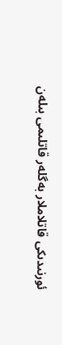ئورنىدىكى قاتلاملار بەگلەر قاتلىمى بىلەن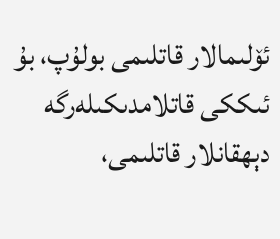ئۆلىمالار قاتلىمى بولۇپ، بۇ ئىككى قاتلامدىكىلەرگە دېھقانلار قاتلىمى،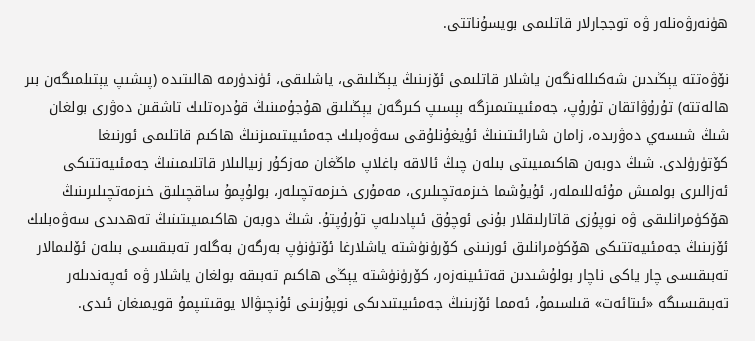ھۈنەرۋەنلەر ۋە توججارلار قاتلىمى بويسۇناتتى.

نۆۋەتتە يېڭىدىن شەكىللەنگەن ياشلار قاتلىمى ئۆزىنىڭ يېڭىلىقى، ياشلىقى، ئۈندۈرمە ھالىتىدە (پىشىپ يېتىلمىگەن بىر ھالەتتە) تۇرۇۋاتقان تۇرۇپ، جەمئىيىتىمىزگە بېسىپ كىرگەن يېڭىلىق ھۇجۇمىنىڭ قۇدرەتلىك تاشقىن دەۋرى بولغان شىڭ شىسەي دەۋرىدە، زامان شارائىتىنىڭ ئۇيغۇنلۇقى سەۋەبلىك جەمئىيىتىمىزنىڭ ھاكىم قاتلىمى ئورنىغا كۆتۈرۈلدى. شىڭ دوبەن ھاكىمىيىتى بىلەن چىڭ ئالاقە باغلاپ ماڭغان مەزكۇر زىيالىلار قاتلىمىنىڭ جەمئىيەتتىكى ئەزالىرى بولمىش مۇئەللىملەر، ئۇيۇشما خىزمەتچىلىرى، مەمۇرى خىزمەتچىلەر، بولۇپمۇ ساقچىلىق خىزمەتچىلىرىنىڭ ھۆكۈمرانلىقى ۋە نوپۇزى قاتارلىقلار بۇنى ئوچۇق ئىپادىلەپ تۇرۇپتۇ. شىڭ دوبەن ھاكىمىيىتىنىڭ تەھدىدى سەۋەبلىك ئۆزىنىڭ جەمئىيەتتىكى ھۆكۈمرانلىق ئورنىنى كۆرۈنۈشتە ياشلارغا ئۆتۈنۈپ بەرگەن بەگلەر تەبىقىسى بىلەن ئۆلىمالار تەبىقىسى چار ياكى ناچار بولۇشىدىن قەتئىينەزەر، كۆرۈنۈشتە يېڭى ھاكىم تەبىقە بولغان ياشلار ۋە ئەپەندىلەر تەبىقىسىگە «ئىتائەت» قىلسىمۇ، ئەمما ئۆزىنىڭ جەمئىيىتىدىكى نوپۇزىنى ئۇنچىۋالا يوقىتىپمۇ قويمىغان ئىدى.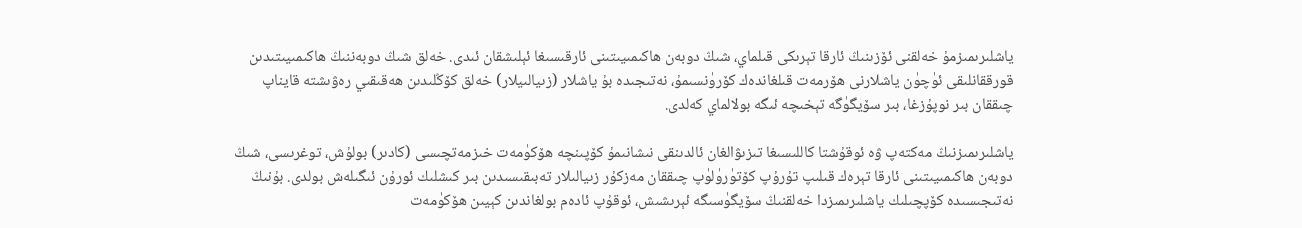ياشلىرىمىزمۇ خەلقنى ئۆزىنىڭ ئارقا تېرىكى قىلماي، شىڭ دوبەن ھاكىمىيىتىنى ئارقىسىغا ئېلىشقان ئىدى. خەلق شىڭ دوبەننىڭ ھاكىمىيىتىدىن قورققانلىقى ئۈچۈن ياشلارنى ھۆرمەت قىلغاندەك كۆرۈنسىمۇ، نەتىجىدە بۇ ياشلار (زىيالىيلار) خەلق كۆڭلىدىن ھەقىقىي رەۋىشتە قايناپ چىققان بىر نوپۇزغا، بىر سۆيگۈگە تېخىچە ئىگە بولالماي كەلدى.

ياشلىرىمىزنىڭ مەكتەپ ۋە ئوقۇشتا كاللىسىغا تىزىۋالغان ئالدىنقى نىشانىمۇ كۆپىنچە ھۆكۈمەت خىزمەتچىسى (كادىر) بولۇش، توغرىسى، شىڭ دوبەن ھاكىمىيىتىنى ئارقا تېرەك قىلىپ تۇرۇپ كۆتۈرۈلۈپ چىققان مەزكۇر زىيالىلار تەبىقىسىدىن بىر كىشلىك ئورۇن ئىگىلەش بولدى. بۇنىڭ نەتىجىسىدە كۆپچىلىك ياشلىرىمىزدا خەلقنىڭ سۆيگۈسىگە ئېرىشىش، ئوقۇپ ئادەم بولغاندىن كېيىن ھۆكۈمەت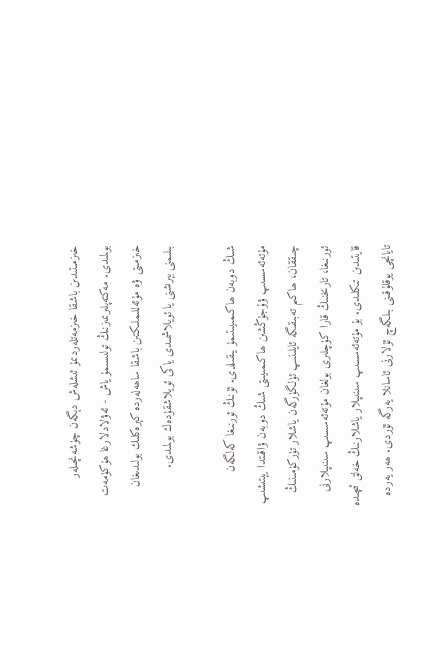خىزمىتىدىن باشقا خىزمەتلەردىمۇ ئىشلەش دېگەن چۈشەنچىلەر بولمىدى. مەكتەپلىرىمىزنىڭ تولىسىمۇ ياش - ئەۋلادلارغا ھۆكۈمەت خىزمىتى ۋە مۇئەللىملىكتىن باشقا ساھەلەردە كېرەكلىك بولىدىغان بىلىمنى بېرىشنى يا ئويلاشمىدى ياكى ئويلاشقۇدەك بولمىدى.

شىڭ دوبەن ھاكىمىيىتىمۇ يىقىلدى. ئۇنىڭ ئورنىغا كەلگەن مۇتەئەسسىپ ۋۇجۇڭشىن ھاكىمىيىتى شىڭ دوبەن ۋاقىتدا يېتىشىپ چىققان، ھاكىم تەبىقىگە ئايلىنىپ ئۈلگۈرگەن ياشلار تۈركۈمىنىڭ ئورنىغا، تارىخنىڭ قارا كۈچلىرى بولغان مۇتەئەسسىپ سىنىپلارنى قايتىدىن تىكلىدى. بۇ مۇتەئەسسىپ سىنىپلار ياشلارنىڭ خەلق ئىچىدە تايانچى يوقلۇقىنى بىلگەچ ئۇلارنى ئاسانلا يەرگە ئۇردى. ھەر يەردە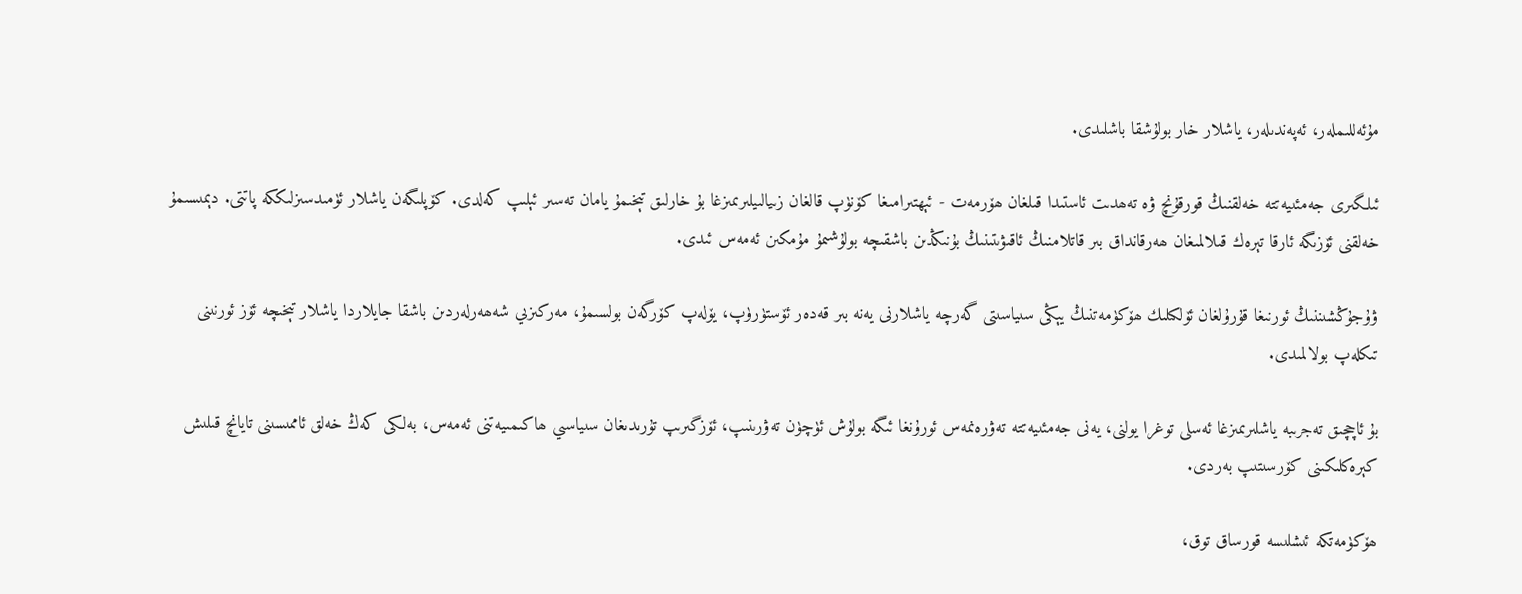مۇئەللىملەر، ئەپەندىلەر، ياشلار خار بولۇشقا باشلىدى.

ئىلگىرى جەمئىيەتتە خەلقنىڭ قورقۇنچ ۋە تەھدىت ئاستىدا قىلغان ھۆرمەت - ئېھتىرامىغا كۆنۈپ قالغان زىيالىيلىرىمىزغا بۇ خارلىق تېخىمۇ يامان تەسىر ئېلىپ كەلدى. كۆپلىگەن ياشلار ئۈمىدسىزلىككە پاتتى. دېمىسىمۇ خەلقنى ئۆزىگە ئارقا تېرەك قىلالمىغان ھەرقانداق بىر قاتلامنىڭ ئاقىۋىتىنىڭ بۇنىڭدىن باشقىچە بولۇشىمۇ مۇمكىن ئەمەس ئىدى.

ۋۇجۇڭشىننىڭ ئورنىغا قۇرۇلغان ئۆلكىلىك ھۆكۈمەتنىڭ يېڭى سىياسىتى گەرچە ياشلارنى يەنە بىر قەدەر ئۆستۈرۈپ، يۆلەپ كۆرگەن بولسىمۇ، مەركىزىي شەھەرلەردىن باشقا جايلاردا ياشلار تېخىچە ئۆز ئورنىنى تىكلەپ بولالمىدى.

بۇ ئاچچىق تەجرىبە ياشلىرىمىزغا ئەسلى توغرا يولنى، يەنى جەمئىيەتتە تەۋرەنمەس ئورۇنغا ئىگە بولۇش ئۈچۈن تەۋرىنىپ، ئۆزگىرىپ تۇرىدىغان سىياسىي ھاكىمىيەتنى ئەمەس، بەلكى كەڭ خەلق ئاممىسىنى تايانچ قىلىش كېرەكلىكىنى كۆرسىتىپ بەردى.

ھۆكۈمەتكە ئىشلىسە قورساق توق،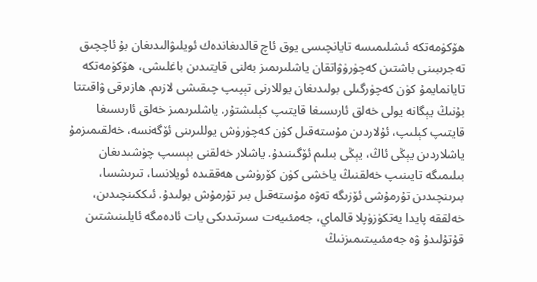ھۆكۈمەتكە ئىشلىمىسە تايانچىسى يوق ئاچ قالدىغاندەك ئويلىۋالىدىغان بۇ ئاچچىق تەجرىبىنى باشتىن كەچۈرۈۋاتقان ياشلىرىمىز بەلنى قايتىدىن باغلىشى، ھۆكۈمەتكە تايانمايمۇ كۈن كەچۈرگىلى بولىدىغان يوللارنى تېپىپ چىقىشى لازىم. ھازىرقى ۋاقىتتا بۇنىڭ يېگانە يولى خەلق ئارىسىغا قايتىپ كېلىشتۇر. ياشلىرىمىز خەلق ئارىسىغا قايتىپ كېلىپ، ئۇلاردىن مۇستەقىل كۈن كەچۈرۈش يوللىرىنى ئۆگەنسە، خەلقىمىزمۇ ياشلاردىن يېڭى ئاڭ، يېڭى بىلىم ئۆگىنىدۇ. ياشلار خەلقنى بېسىپ چۈشىدىغان بىلىمىگە تايىنىپ خەلقنىڭ ياخشى كۈن كۆرۈشى ھەققىدە ئويلانسا، تىرىشسا، بىرىنچىدىن تۇرمۇشى ئۆزىگە تەۋە مۇستەقىل بىر تۇرمۇش بولىدۇ. ئىككىنچىدىن، خەلققە پايدا يەتكۈزۈپلا قالماي، جەمئىيەت سىرتىدىكى يات ئادەمگە ئايلىنىشتىن قۇتۇلىدۇ ۋە جەمئىيىتىمىزنىڭ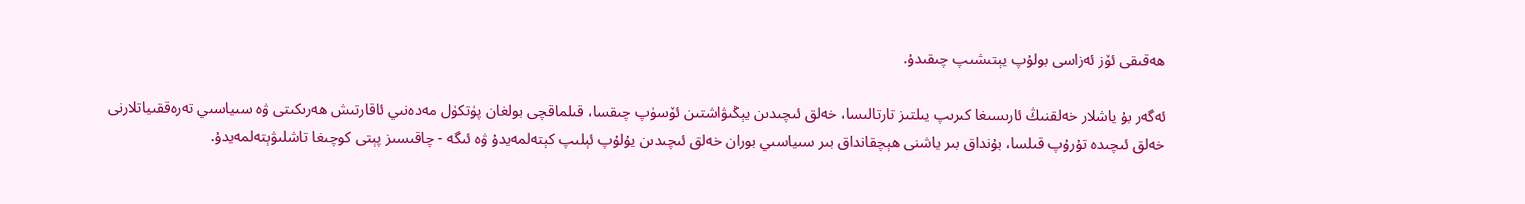ھەقىقى ئۆز ئەزاسى بولۇپ يېتىشىپ چىقىدۇ.

ئەگەر بۇ ياشلار خەلقنىڭ ئارىسىغا كىرىپ يىلتىز تارتالىسا، خەلق ئىچىدىن يېڭىۋاشتىن ئۆسۈپ چىقسا، قىلماقچى بولغان پۈتكۈل مەدەنىي ئاقارتىش ھەرىكىتى ۋە سىياسىي تەرەققىياتلارنى خەلق ئىچىدە تۇرۇپ قىلسا، بۇنداق بىر ياشنى ھېچقانداق بىر سىياسىي بوران خەلق ئىچىدىن يۇلۇپ ئېلىپ كېتەلمەيدۇ ۋە ئىگە - چاقىسىز پېتى كوچىغا تاشلىۋېتەلمەيدۇ.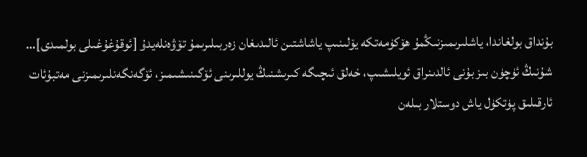بۇنداق بولغاندا، ياشلىرىمىزنىڭمۇ ھۆكۈمەتكە يۆلىنىپ ياشاشتىن ئالىدىغان زەربىلىرىمۇ تۆۋەنلەيدۇ [ئوقۇغۇغىلى بولمىدى]… شۇنىڭ ئۈچۈن بىز بۇنى ئالدىنراق ئويلىشىپ، خەلق ئىچىگە كىرىشنىڭ يوللىرىنى ئۆگىنىشىمىز، ئۆگەنگەنلىرىمىزنى مەتبۇئات ئارقىلىق پۈتكۈل ياش دوستلار بىلەن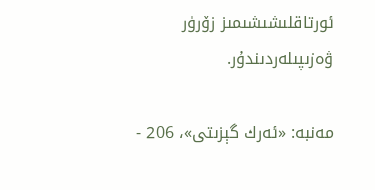ئورتاقلىشىشىمىز زۆرۈر ۋەزىپىلەردىندۇر.

مەنبە: «ئەرك گېزىتى»، 206 -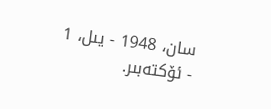سان، 1948 - يىل، 1 - ئۆكتەبىر.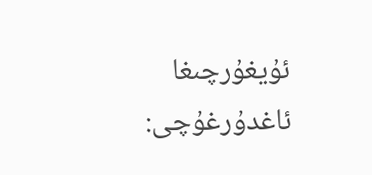ئۇيغۇرچىغا ئاغدۇرغۇچى: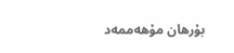بۇرھان مۇھەممەد